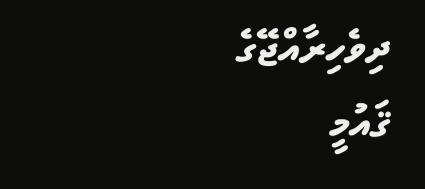ދިވެހިރާއްޖޭގެ ޤައުމީ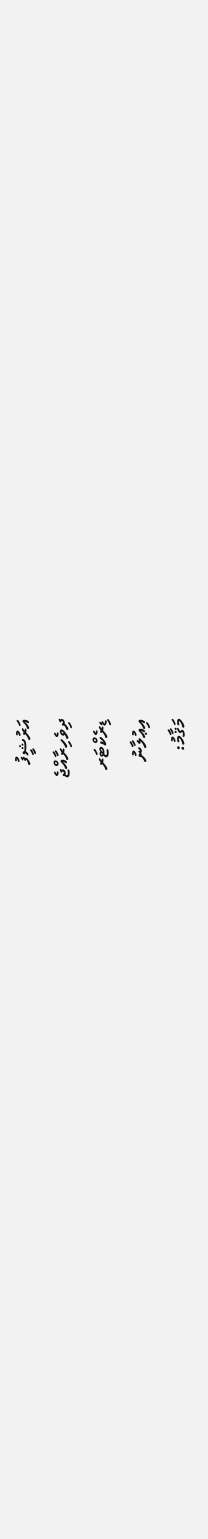އަރުޝީފު
ދިވެހިރާއްޖެ
ޑިރެކްޓަރ
އިޢުލާނު
މަޤާމު: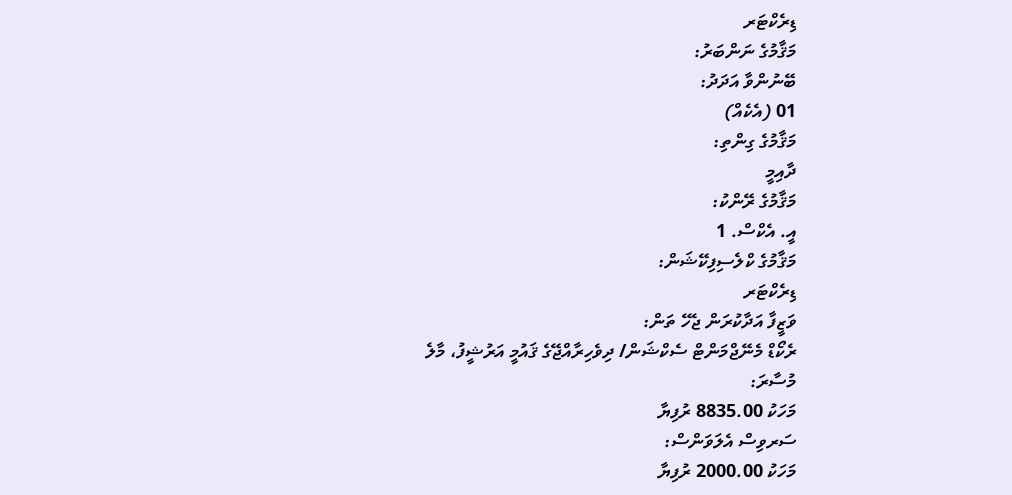ޑިރެކްޓަރ
މަޤާމުގެ ނަންބަރު:
ބޭނުންވާ އަދަދު:
01 (އެކެއް)
މަޤާމުގެ ގިންތި:
ދާއިމީ
މަޤާމުގެ ރޭންކު:
އީ. އެކްސް. 1
މަޤާމުގެ ކްލެސިފިކޭޝަން:
ޑިރެކްޓަރ
ވަޒީފާ އަދާކުރަން ޖެހޭ ތަން:
ރެކޯޑް މެނޭޖްމަންޓް ސެކްޝަން/ ދިވެހިރާއްޖޭގެ ޤައުމީ އަރުޝީފު، މާލެ
މުސާރަ:
މަހަކު 8835.00 ރުފިޔާ
ސަރވިސް އެލަވަންސް:
މަހަކު 2000.00 ރުފިޔާ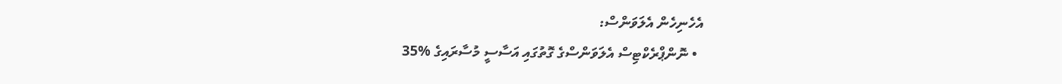އެހެނިހެން އެލަވަންސް:
  • ނޮންޕްރެކްޓިސް އެލަވަންސްގެ ގޮތުގައި އަސާސީ މުސާރައިގެ %35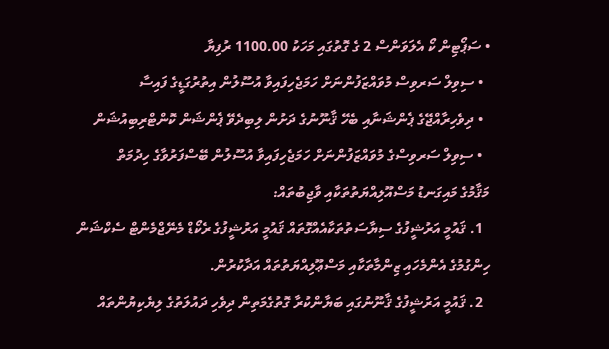• ސަޕޯޓިން ކޯ އެލަވަންސް 2 ގެ ގޮތުގައި މަހަކު 1100.00 ރުފިޔާ
  • ސިވިލް ސަރވިސް މުވައްޒަފުންނަށް ހަމަޖެހިފައިވާ އުސޫލުން އިތުރުގަޑީގެ ފައިސާ
  • ދިވެހިރާއްޖޭގެ ޕެންޝަނާއި ބެހޭ ޤާނޫނުގެ ދަށުން ލިބިދެވޭ ޕެންޝަން ކޮންޓްރިބިއުޝަން
  • ސިވިލް ސަރވިސްގެ މުވައްޒަފުންނަށް ހަމަޖެހިފައިވާ އުސޫލުން ބޭސްފަރުވާގެ ހިދުމަތް
މަޤާމުގެ މައިގަނޑު މަސްއޫލިއްޔަތުތަކާއި ވާޖިބުތައް:
  1. ޤައުމީ އަރުޝީފުގެ ސިޔާސަތުތަކާއެއްގޮތައް ޤައުމީ އަރުޝީފުގެ ރެކޯޑް މެނޭޖްމެންޓް ސެކްޝަން ހިންގުމުގެ އެންމެހައި ޒިންމާތަކާއި މަސްޢޫލިއްޔަތުތައް އަދާކުރުން.
  2. ޤައުމީ އަރުޝީފުގެ ޤާނޫނުގައި ބަޔާންކުރާ ގޮތުގެމަތިން ދިވެހި ދައުލަތުގެ ލިޔެކިޔުންތައް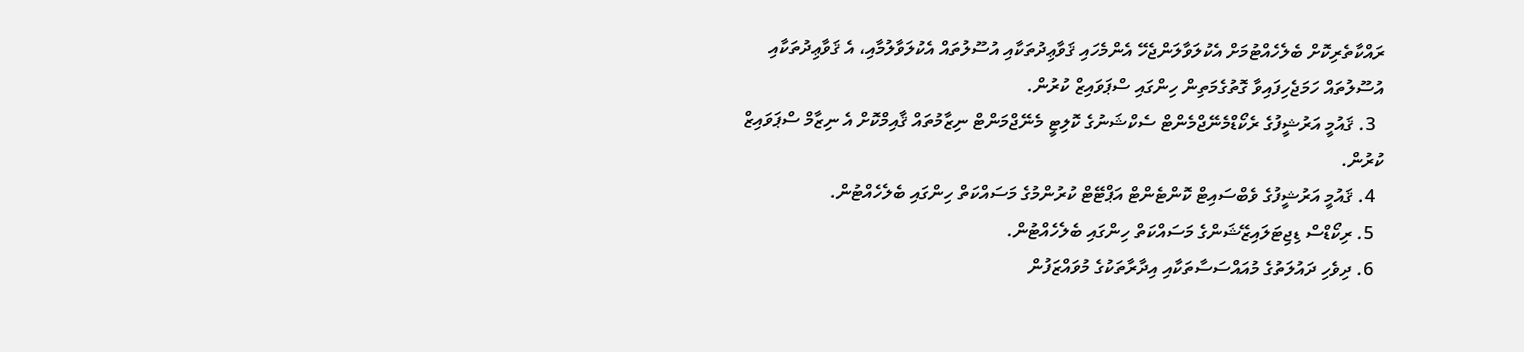ރައްކާތެރިކޮށް ބެލެހެއްޓުމަށް އެކުލަވާލަންޖެހޭ އެންމެހައި ޤަވާޢިދުތަކާއި އުސޫލުތައް އެކުލަވާލުމާއި، އެ ޤަވާޢިދުތަކާއި އުސޫލުތައް ހަމަޖެހިފައިވާ ގޮތުގެމަތިން ހިންގައި ސްޕަވައިޒް ކުރުން.
  3. ޤައުމީ އަރުޝީފުގެ ރެކޯޑްމެނޭޖްމެންޓް ސެކްޝަނުގެ ކޮލިޓީ މެނޭޖްމަންޓް ނިޒާމުތައް ޤާއިމްކޮށް އެ ނިޒާމް ސްޕަވައިޒް ކުރުން.
  4. ޤައުމީ އަރުޝީފުގެ ވެބްސައިޓް ކޮންޓެންޓް އަޕްޓޭޓް ކުރުންމުގެ މަސައްކަތް ހިންގައި ބެލެހެއްޓުން.
  5. ރިކޯޑްސް ޑިޖިޓަލައިޒޭޝަންގެ މަސައްކަތް ހިންގައި ބެލެހެއްޓުން.
  6. ދިވެހި ދައުލަތުގެ މުއައްސަސާތަކާއި އިދާރާތަކުގެ މުވައްޒަފުން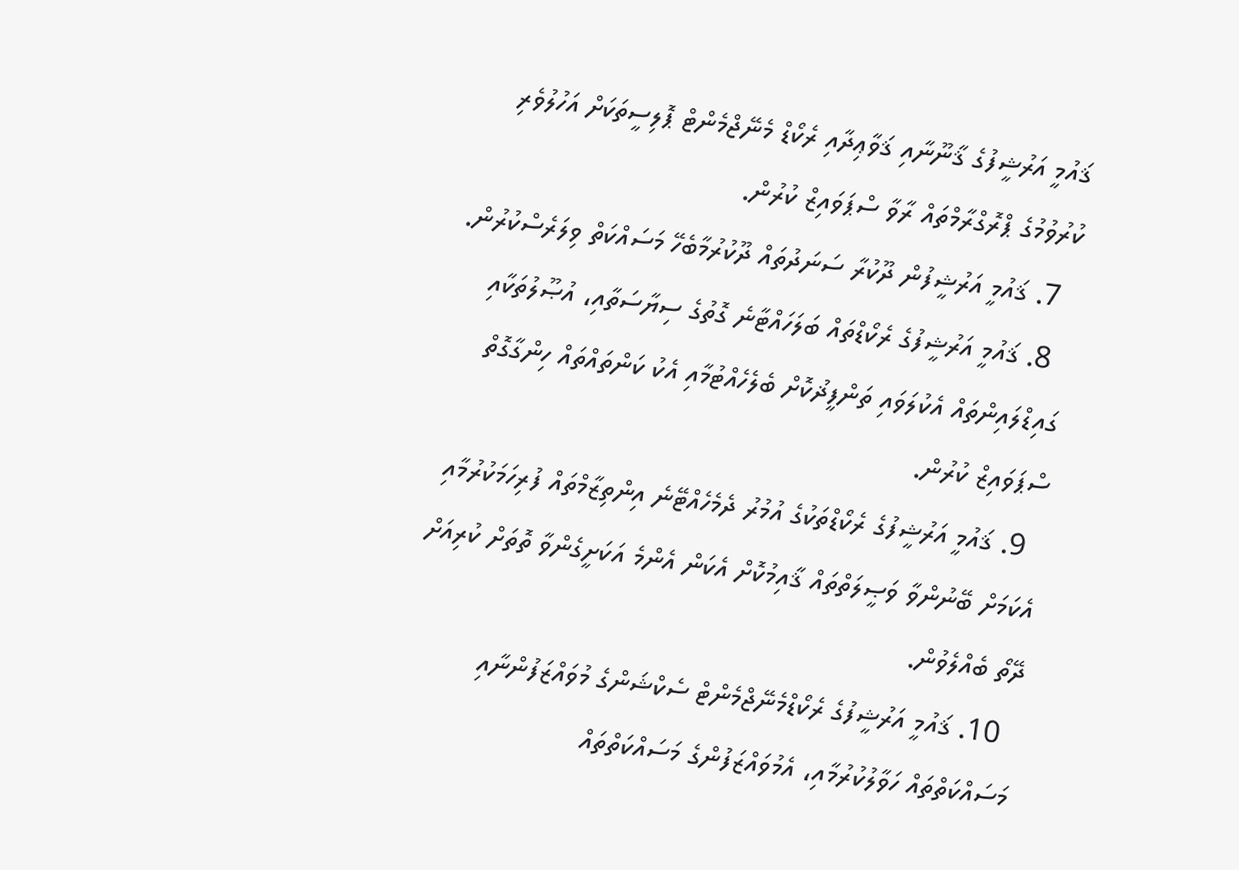ޤައުމީ އަރުޝީފުގެ ޤާނޫނާއި ޤަވާޢިދާއި ރެކޯޑް މެނޭޖްމެންޓް ޕޮލިސީތަކަށް އަހުލުވެރި ކުރުވުމުގެ ޕްރޮގްރާމްތައް ރާވާ ސްޕަވައިޒް ކުރުން.
  7. ޤައުމީ އަރުޝީފުން ދޫކުރާ ސަނަދުތައް ދޫކުރުމާބެހޭ މަސައްކަތް ވިލަރެސްކުރުން.
  8. ޤައުމީ އަރުޝީފުގެ ރެކޯޑްތައް ބަލަހައްޓާނެ ގޮތުގެ ސިޔާސަތާއި، އުޞޫލުތަކާއި ގައިޑްލައިންތައް އެކުލަވައި ތަންފީޛުކޮށް ބެލެހެއްޓުމާއި އެކު ކަންތައްތައް ހިންގާގޮތް ސްޕަވައިޒް ކުރުން.
  9. ޤައުމީ އަރުޝީފުގެ ރެކޯޑްތަކުގެ އުމުރު ދެމެހެއްޓޭނެ އިންތިޒާމްތައް ފުރިހަމަކުރުމާއި އެކަމަށް ބޭނުންވާ ވަޞީލަތްތައް ޤާއިމުކޮށް އެކަން އެންމެ އަކަށީގެންވާ ތޮތަށް ކުރިއަށް ދޭތޯ ބެއްލެވުން.
  10. ޤައުމީ އަރުޝީފުގެ ރެކޯޑްމެނޭޖްމެންޓް ސެކްޝަންގެ މުވައްޒަފުންނާއި މަސައްކަތްތައް ހަވާލުކުރުމާއި، އެމުވައްޒަފުންގެ މަސައްކަތްތައް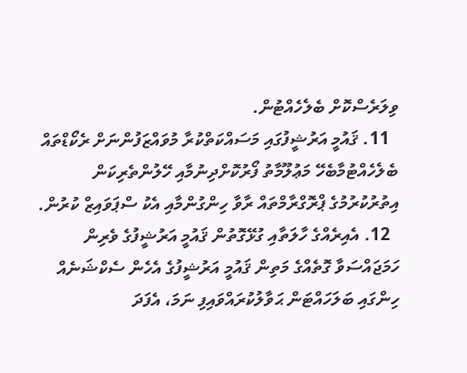ވިލަރެސްކޮށް ބެލެހެއްޓުން.
  11. ޤައުމީ އަރުޝީފުގައި މަސައްކަތްކުރާ މުވައްޒަފުންނަށް ރެކޯޑްތައް ބެލެހެއްޓުމާބެހޭ މަޢުލޫމާތު ފޯރުކޮށްދިނުމާއި ހޭލުންތެރިކަން އިތުރުކުރުމުގެ ޕްރޮގްރާމްތައް ރާވާ ހިންގުންމާއި އެކު ސްޕަވައިޒް ކުރުން.
  12. އެއިރެއްގެ ހާލަތާއި ގުޅޭގޮތުން ޤައުމީ އަރުޝީފުގެ ވެރިން ހަމަޖައްސަވާ ގޮތެއްގެ މަތިން ޤައުމީ އަރުޝީފުގެ އެހެން ސެކްޝަނެއް ހިންގައި ބަލަހައްޓަން ޙަވާލުކުރައްވައިފި ނަމަ، އެފަދަ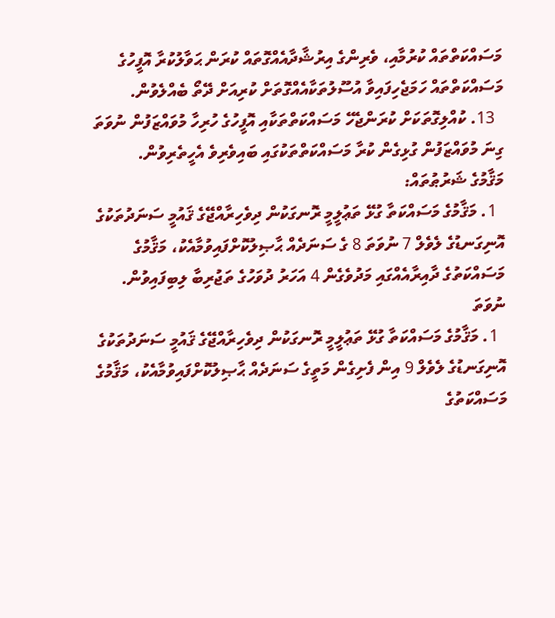މަސައްކަތްތައް ކުރުމާއި، ވެރިންގެ އިރުޝާދާއެއްގޮތައް ކުރަން ޙަވާލުކުރާ އޮފީހުގެ މަސައްކަތްތައް ހަމަޖެހިފައިވާ އުސޫލުތަކާއެއްގޮތަށް ކުރިއަށް ދޭތޯ ބެއްލެވުން.
  13. ކުއްލިގޮތަކަށް ކުރަންޖެހޭ މަސައްކަތްތަކާއި އޮފީހުގެ ހުރިހާ މުވައްޒަފުން ނުވަތަ ގިނަ މުވައްޒަފުން ގުޅިގެން ކުރާ މަސައްކަތްތަކުގައި ބައިވެރިވެ އެހީތެރިވުން.
މަޤާމުގެ ޝަރުޠުތައް:
  1. މަޤާމުގެ މަސައްކަތާ ގުޅޭ ތަޢުލީމީ ރޮނގަކުން ދިވެހިރާއްޖޭގެ ޤައުމީ ސަނަދުތަކުގެ އޮނިގަނޑުގެ ލެވެލް 7 ނުވަތަ 8 ގެ ސަނަދެއް ޙާޞިލުކޮށްފައިވުމާއެކު، މަޤާމުގެ މަސައްކަތުގެ ދާއިރާއެއްގައި މަދުވެގެން 4 އަހަރު ދުވަހުގެ ތަޖުރިބާ ލިބިފައިވުން.
ނުވަތަ
  1. މަޤާމުގެ މަސައްކަތާ ގުޅޭ ތަޢުލީމީ ރޮނގަކުން ދިވެހިރާއްޖޭގެ ޤައުމީ ސަނަދުތަކުގެ އޮނިގަނޑުގެ ލެވެލް 9 އިން ފެށިގެން މަތީގެ ސަނަދެއް ޙާޞިލުކޮށްފައިވުމާއެކު، މަޤާމުގެ މަސައްކަތުގެ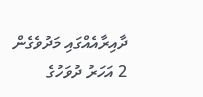ދާއިރާއެއްގައި މަދުވެގެން 2 އަހަރު ދުވަހުގެ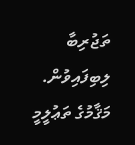ތަޖުރިބާ ލިބިފައިވުން.
މަޤާމުގެ ތަޢުލީމީ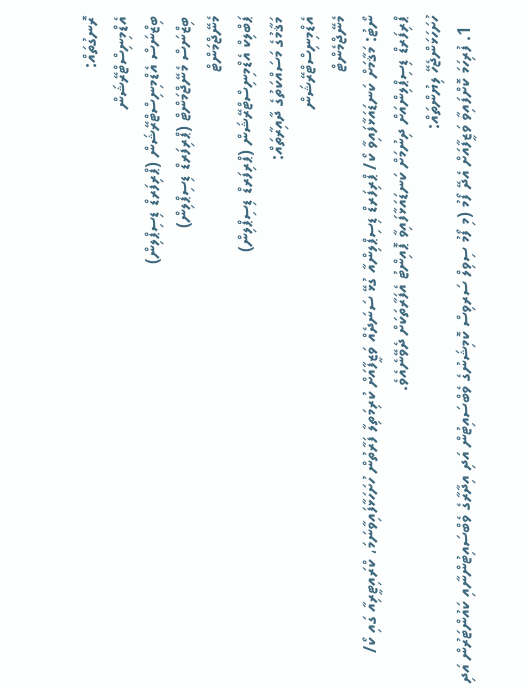ރޮނގުތައް:
އެޑްމިނިސްޓްރޭޝަން
ބިޒްނަސް އެޑްމިނިސްޓްރޭޝަން (ޕްރިފަރޑް ޑިސިޕްލިން)
ބިޒްނަސް މެނޭޖްމަންޓް (ޕްރިފަރޑް ޑިސިޕްލިން)
މެނޭޖްމަންޓް
ޕަބްލިކް އެޑްމިނިސްޓްރޭޝަން (ޕްރިފަރޑް ޑިސިޕްލިން)
މަޤާމުގެ މަސައްކަތުގެ ދާއިރާތައް:
އެޑްމިނިސްޓްރޭޝަން
މެނޭޖްމެންޓް
ނޯޓު: މަޤާމަށް ކަނޑައަޅާފައިވާ ކޯ/ ޕްރިފަރޑް ޑިސިޕްލިންއާ ގުޅޭ ސަނަދެއް ވަޒީފާއަށް ކުރިމަތިލާ ފަރާތުން ހުށަހަޅާފައިވާނަމަ، ކްރައިޓީރިއާ ގައި ކޯ/ ޕްރިފަރޑް ޑިސިޕްލިންއަށް ދިނުމަށް ކަނޑައަޅާފައިވާ ޕޮއިންޓު އެފަރާތަކަށް ދެވޭނެއެވެ.
ހުށަހަޅަންޖެހޭ ލިޔުންތައް:
  1. ފުރިހަމަ ކޮށްފައިވާ ވަޒީފާއަށް އެދޭ ފޯމު (މި ފޯމު ސިވިލް ސަރވިސް ކޮމިޝަނުގެ ވެބްސައިޓުން އަދި އިދާރާގެ ވެބްސައިޓުންނާއި ކައުންޓަރުން އަދި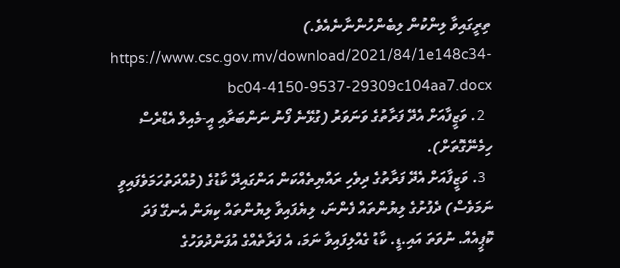ތިރީގައިވާ ލިންކުން ލިބެންހުންނާނެއެވެ.)  https://www.csc.gov.mv/download/2021/84/1e148c34-bc04-4150-9537-29309c104aa7.docx
  2. ވަޒީފާއަށް އެދޭ ފަރާތުގެ ވަނަވަރު (ގުޅޭނެ ފޯނު ނަންބަރާއި އީ-މެއިލް އެޑްރެސް ހިމެނޭގޮތަށް).
  3. ވަޒީފާއަށް އެދޭ ފަރާތުގެ ދިވެހި ރައްޔިތެއްކަން އަންގައިދޭ ކާޑުގެ (މުއްދަތުހަމަވެފައިވީ ނަމަވެސް) ދެފުށުގެ ލިޔުންތައް ފެންނަ، ލިޔެފައިވާ ލިޔުންތައް ކިޔަން އެނގޭ ފަދަ ކޮޕީއެއް. ނުވަތަ އައި.ޑީ. ކާޑު ގެއްލިފައިވާ ނަމަ، އެ ފަރާތެއްގެ އުފަންދުވަހުގެ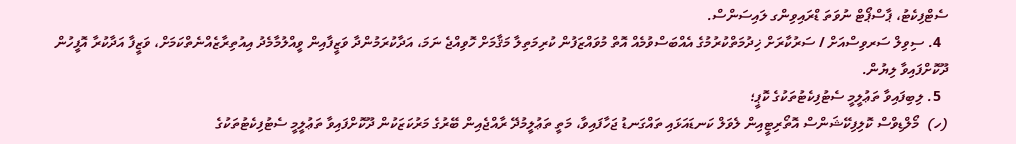ސެޓްފިކެޓު، ޕާސްޕޯޓް ނުވަތަ ޑްރައިވިންގ ލައިސަންސް.
  4. ސިވިލް ސަރވިސްއަށް / ސަރުކާރަށް ޚިދުމަތްކުރުމުގެ އެއްބަސްވުމެއް އޮތް މުވައްޒަފުން ކުރިމަތިލާ މަޤާމަށް ހޮވިއްޖެ ނަމަ، އަދާކުރަމުންދާ ވަޒީފާއިން ވީއްލުމާމެދު އިއުތިރާޒެއްނެތްކަމަށް، ވަޒީފާ އަދާކުރާ އޮފީހުން ދޫކޮށްފައިވާ ލިޔުން.
  5. ލިބިފައިވާ ތަޢުލީމީ ސެޓުފިކެޓުތަކުގެ ކޮޕީ؛
(ހ)  މޯލްޑިވްސް ކޮލިފިކޭޝަންސް އޮތޯރިޓީއިން ލެވަލް ކަނޑައަޅައި ތައްގަނޑު ޖަހާފައިވާ، މަތީ ތަޢުލީމުދޭ ރާއްޖެއިން ބޭރުގެ މަރުކަޒަކުން ދޫކޮށްފައިވާ ތަޢުލީމީ ސެޓުފިކެޓުތަކުގެ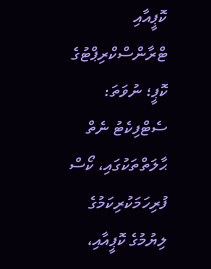ކޮޕީއާއި ޓްރާންސްކްރިޕްޓުގެ ކޮޕީ؛ ނުވަތަ: ސެޓްފިކެޓު ނެތް ޙާލަތްތަކުގައި، ކޯސް ފުރިހަމަކުރިކަމުގެ ލިޔުމުގެ ކޮޕީއާއި،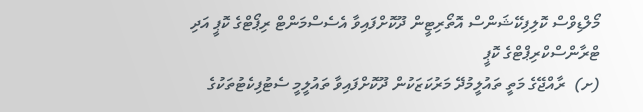މޯލްޑިވްސް ކޮލިފިކޭޝަންސް އޮތޯރިޓީން ދޫކޮށްފައިވާ އެސެސްމަންޓް ރިޕޯޓްގެ ކޮޕީ އަދި ޓްރާންސްކްރިޕްޓްގެ ކޮޕީ
(ށ)  ރާއްޖޭގެ މަތީ ތައުލީމުދޭ މަރުކަޒަކުން ދޫކޮށްފައިވާ ތައުލީމީ ސެޓުފިކެޓުތަކުގެ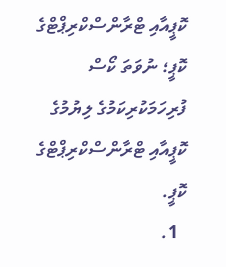ކޮޕީއާއި ޓްރާންސްކްރިޕްޓްގެ ކޮޕީ؛ ނުވަތަ ކޯސް ފުރިހަމަކުރިކަމުގެ ލިޔުމުގެ ކޮޕީއާއި ޓްރާންސްކްރިޕްޓްގެ ކޮޕީ.
  1.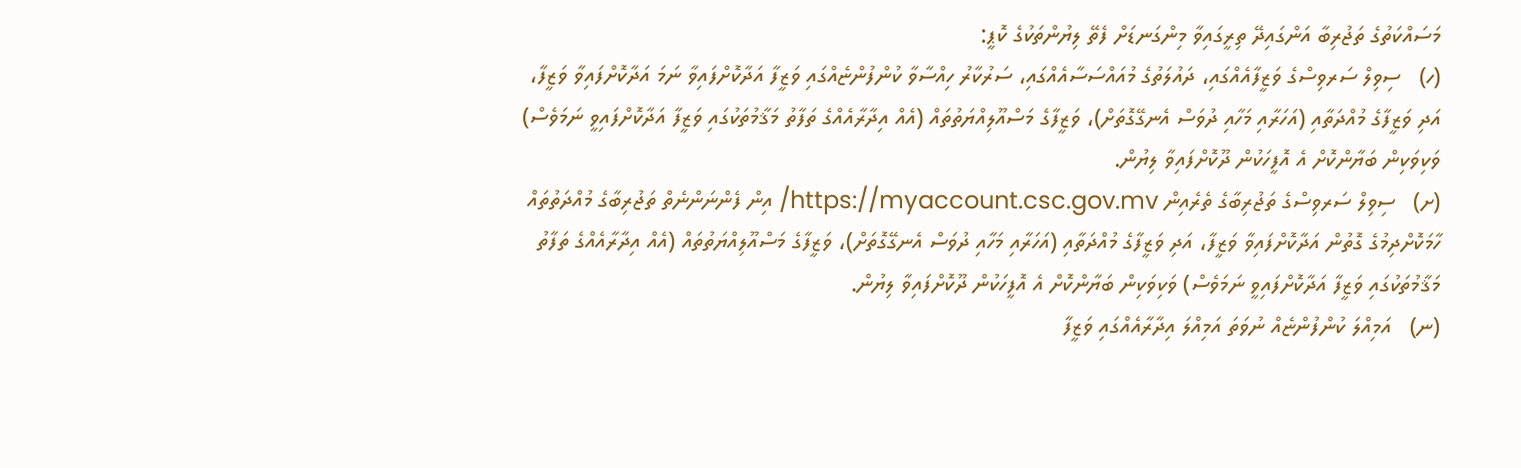މަސައްކަތުގެ ތަޖުރިބާ އަންގައިދޭ ތިރީގައިވާ މިންގަނޑަށް ފެތޭ ލިޔުންތަކުގެ ކޮޕީ:
(ހ)   ސިވިލް ސަރވިސްގެ ވަޒީފާއެއްގައި، ދައުލަތުގެ މުއައްސަސާއެއްގައި، ސަރުކާރު ހިއްސާވާ ކުންފުންޏެއްގައި ވަޒީފާ އަދާކޮށްފައިވާ ނަމަ އަދާކޮށްފައިވާ ވަޒީފާ، އަދި ވަޒީފާގެ މުއްދަތާއި (އަހަރާއި މަހާއި ދުވަސް އެނގޭގޮތަށް)، ވަޒީފާގެ މަސްއޫލިއްޔަތުތައް (އެއް އިދާރާއެއްގެ ތަފާތު މަޤާމުތަކުގައި ވަޒީފާ އަދާކޮށްފައިވީ ނަމަވެސް) ވަކިވަކިން ބަޔާންކޮށް އެ އޮފީހަކުން ދޫކޮށްފައިވާ ލިޔުން.
(ށ)   ސިވިލް ސަރވިސްގެ ތަޖުރިބާގެ ތެރެއިން https://myaccount.csc.gov.mv/ އިން ފެންނަންނެތް ތަޖުރިބާގެ މުއްދަތުތައް ހާމަކޮށްދިމުގެ ގޮތުން އަދާކޮށްފައިވާ ވަޒީފާ، އަދި ވަޒީފާގެ މުއްދަތާއި (އަހަރާއި މަހާއި ދުވަސް އެނގޭގޮތަށް)، ވަޒީފާގެ މަސްއޫލިއްޔަތުތައް (އެއް އިދާރާއެއްގެ ތަފާތު މަޤާމުތަކުގައި ވަޒީފާ އަދާކޮށްފައިވީ ނަމަވެސް) ވަކިވަކިން ބަޔާންކޮށް އެ އޮފީހަކުން ދޫކޮށްފައިވާ ލިޔުން.
(ނ)   އަމިއްލަ ކުންފުންޏެއް ނުވަތަ އަމިއްލަ އިދާރާއެއްގައި ވަޒީފާ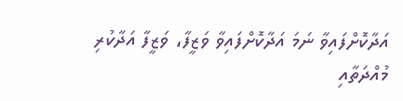އަދާކޮށްފައިވާ ނަމަ އަދާކޮށްފައިވާ ވަޒީފާ، ވަޒީފާ އަދާކުރި މުއްދަތާއި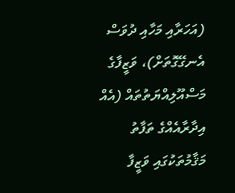(އަހަރާއި މަހާއި ދުވަސް އެނގޭގޮތަށް)، ވަޒީފާގެ މަސްއޫލިއްޔަތުތައް (އެއް އިދާރާއެއްގެ ތަފާތު މަޤާމުތަކުގައި ވަޒީފާ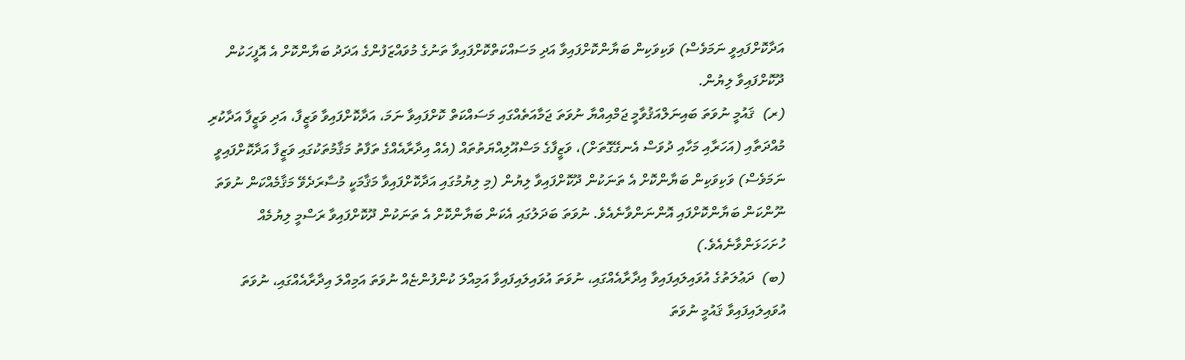އަދާކޮށްފައިވީ ނަމަވެސް) ވަކިވަކިން ބަޔާންކޮށްފައިވާ އަދި މަސައްކަތްކޮށްފައިވާ ތަނުގެ މުވައްޒަފުންގެ އަދަދު ބަޔާންކޮށް އެ އޮފީހަކުން ދޫކޮށްފައިވާ ލިޔުން.
(ރ)  ޤައުމީ ނުވަތަ ބައިނަލްއަޤުވާމީ ޖަމްއިއްޔާ ނުވަތަ ޖަމާއަތެއްގައި މަސައްކަތް ކޮށްފައިވާ ނަމަ، އަދާކޮށްފައިވާ ވަޒީފާ، އަދި ވަޒީފާ އަދާކުރި މުއްދަތާއި (އަހަރާއި މަހާއި ދުވަސް އެނގޭގޮތަށް)، ވަޒީފާގެ މަސްއޫލިއްޔަތުތައް (އެއް އިދާރާއެއްގެ ތަފާތު މަޤާމުތަކުގައި ވަޒީފާ އަދާކޮށްފައިވީ ނަމަވެސް) ވަކިވަކިން ބަޔާންކޮށް އެ ތަނަކުން ދޫކޮށްފައިވާ ލިޔުން (މި ލިޔުމުގައި އަދާކޮށްފައިވާ މަޤާމަކީ މުސާރަދެވޭ މަޤާމެއްކަން ނުވަތަ ނޫންކަން ބަޔާންކޮށްފައި އޮންނަންވާނެއެވެ. ނުވަތަ ބަދަލުގައި އެކަން ބަޔާންކޮށް އެ ތަނަކުން ދޫކޮށްފައިވާ ރަސްމީ ލިޔުމެއް ހުށަހަޅަންވާނެއެވެ.)
(ބ)  ދަޢުލަތުގެ އުވައިލައިފައިވާ އިދާރާއެއްގައި، ނުވަތަ އުވައިލައިފައިވާ އަމިއްލަ ކުންފުންޏެއް ނުވަތަ އަމިއްލަ އިދާރާއެއްގައި، ނުވަތަ އުވައިލައިފައިވާ ޤައުމީ ނުވަތަ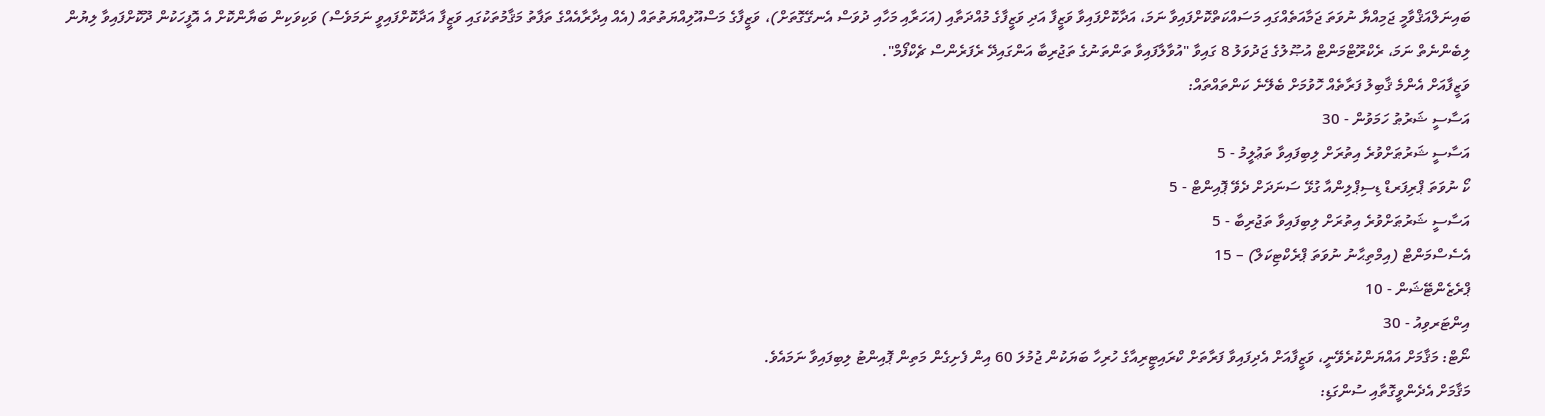ބައިނަލްއަޤްވާމީ ޖަމިއްޔާ ނުވަތަ ޖަމާއަތެއްގައި މަސައްކަތްކޮށްފައިވާ ނަމަ، އަދާކޮށްފައިވާ ވަޒީފާ އަދި ވަޒީފާގެ މުއްދަތާއި (އަހަރާއި މަހާއި ދުވަސް އެނގޭގޮތަށް)، ވަޒީފާގެ މަސްއޫލިއްޔަތުތައް (އެއް އިދާރާއެއްގެ ތަފާތު މަޤާމުތަކުގައި ވަޒީފާ އަދާކޮށްފައިވީ ނަމަވެސް) ވަކިވަކިން ބަޔާންކޮށް އެ އޮފީހަކުން ދޫކޮށްފައިވާ ލިޔުން ލިބެންނެތް ނަމަ، ރެކްރޫޓްމަންޓް އުޞޫލުގެ ޖަދުވަލު 8 ގައިވާ "އުވާލާފައިވާ ތަންތަނުގެ ތަޖުރިބާ އަންގައިދޭ ރެފަރެންސް ޗެކްފޯމް".
ވަޒީފާއަށް އެންމެ ޤާބިލު ފަރާތެއް ހޮވުމަށް ބެލޭނެ ކަންތައްތައް:
އަސާސީ ޝަރުޠު ހަމަވުން - 30
އަސާސީ ޝަރުޠަށްވުރެ އިތުރަށް ލިބިފައިވާ ތަޢުލީމު - 5
ކޯ ނުވަތަ ޕްރިފަރޑް ޑިސިޕްލިންއާ ގުޅޭ ސަނަދަށް ދެވޭ ޕޮއިންޓް - 5
އަސާސީ ޝަރުޠަށްވުރެ އިތުރަށް ލިބިފައިވާ ތަޖުރިބާ - 5
އެސެސްމަންޓް (އިމްތިޙާނު ނުވަތަ ޕްރެކްޓިކަލް) – 15
ޕްރެޒެންޓޭޝަން - 10
އިންޓަރވިއު - 30
ނޯޓް: މަޤާމަށް އައްޔަންކުރެވޭނީ، ވަޒީފާއަށް އެދިފައިވާ ފަރާތަށް ކްރައިޓީރިއާގެ ހުރިހާ ބަޔަކުން ޖުމުލަ 60 އިން ފެށިގެން މަތިން ޕޮއިންޓު ލިބިފައިވާ ނަމައެވެ.
މަޤާމަށް އެދެންވީގޮތާއި ސުންގަޑި: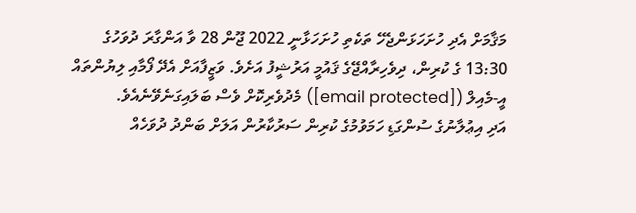މަޤާމަށް އެދި ހުށަހަޅަންޖެހޭ ތަކެތި ހުށަހަޅާނީ 2022 ޖޫން 28 ވާ އަންގާރަ ދުވަހުގެ 13:30 ގެ ކުރިން، ދިވެހިރާއްޖޭގެ ޤައުމީ އަރުޝީފު އަށެވެ. ވަޒީފާއަށް އެދޭ ފޯމާއި ލިޔުންތައް އީ-މެއިލް ([email protected]) މެދުވެރިކޮށް ވެސް ބަލައިގަނެވޭނެއެވެ.
އަދި އިޢުލާނުގެ ސުންގަޑި ހަމަވުމުގެ ކުރިން ސަރުކާރުން އަލަށް ބަންދު ދުވަހެއް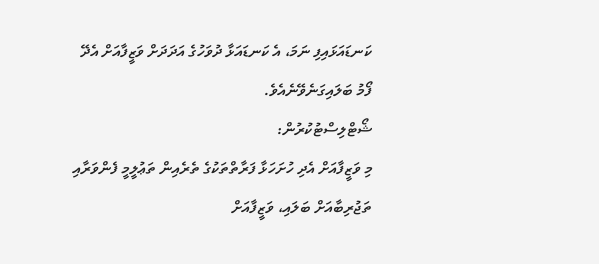ކަނޑައަޅައިފި ނަމަ، އެ ކަނޑައަޅާ ދުވަހުގެ އަދަދަށް ވަޒީފާއަށް އެދޭ ފޯމު ބަލައިގަނެވޭނެއެވެ.
ޝޯޓްލިސްޓުކުރުން:
މި ވަޒީފާއަށް އެދި ހުށަހަޅާ ފަރާތްތަކުގެ ތެރެއިން ތަޢުލީމީ ފެންވަރާއި ތަޖުރިބާއަށް ބަލައި، ވަޒީފާއަށް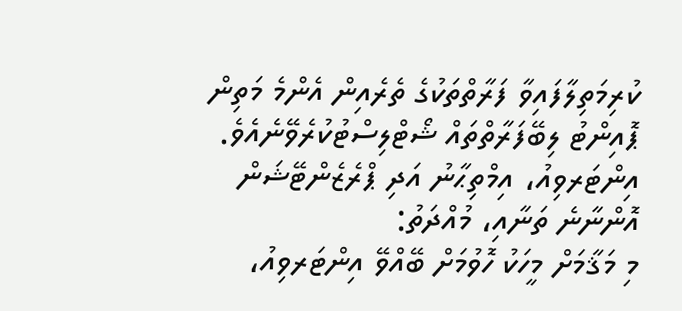ކުރިމަތިލާފައިވާ ފަރާތްތަކުގެ ތެރެއިން އެންމެ މަތިން ޕޮއިންޓު ލިބޭފަރާތްތައް ޝޯޓްލިސްޓުކުރެވޭނެއެވެ.
އިންޓަރވިއު، އިމްތިޙާނު އަދި ޕްރެޒެންޓޭޝަން އޮންނާނެ ތަނާއި، މުއްދަތު:
މި މަޤާމަށް މީހަކު ހޮވުމަށް ބޭއްވޭ އިންޓަރވިއު،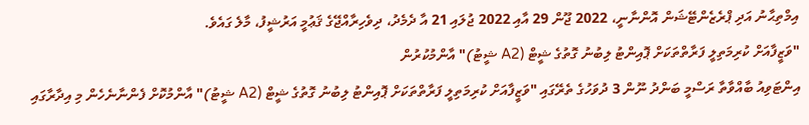އިމްތިޙާނު އަދި ޕްރެޒެންޓޭޝަން އޮންނާނީ، 2022 ޖޫން 29 އާއި 2022 ޖުލައި 21 އާ ދެމެދު، ދިވެހިރާއްޖޭގެ ޤަޢުމީ އަރުޝީފު، މާލެ ގައެވެ.
"ވަޒީފާއަށް ކުރިމަތިލީ ފަރާތްތަކަށް ޕޮއިންޓު ލިބުނު ގޮތުގެ ޝީޓް (A2 ޝީޓު)" އާންމުކުރުން
އިންޓަވިއު ބާއްވާތާ ރަސްމީ ބަންދު ނޫން 3 ދުވަހުގެ ތެރޭގައި "ވަޒީފާއަށް ކުރިމަތިލީ ފަރާތްތަކަށް ޕޮއިންޓު ލިބުނު ގޮތުގެ ޝީޓް (A2 ޝީޓު)" އާންމުކޮށް ފެންނާނެހެން މި އިދާރާގައި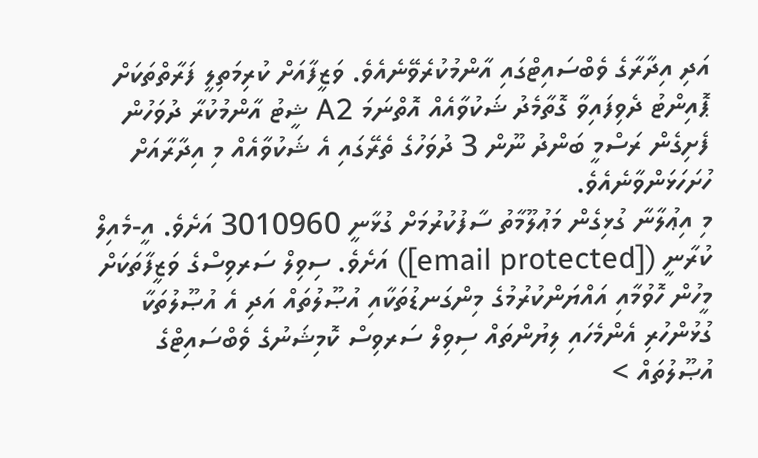އަދި އިދާރާގެ ވެބްސައިޓްގައި އާންމުކުރެވޭނެއެވެ. ވަޒީފާއަށް ކުރިމަތިލީ ފަރާތްތަކަށް ޕޮއިންޓު ދެވިފައިވާ ގޮތާމެދު ޝަކުވާއެއް އޮތްނަމަ A2 ޝީޓު އާންމުކުރާ ދުވަހުން ފެށިގެން ރަސްމީ ބަންދު ނޫން 3 ދުވަހުގެ ތެރޭގައި އެ ޝަކުވާއެއް މި އިދާރާއަށް ހުށަހަޅަންވާނެއެވެ.
މި އިޢުލާނާ ގުޅިގެން މަޢުލޫމާތު ސާފުކުރުމަށް ގުޅާނީ 3010960 އަށެވެ. އީ-މެއިލް ކުރާނީ ([email protected]) އަށެވެ. ސިވިލް ސަރވިސްގެ ވަޒީފާތަކަށް މީހުން ހޮވުމާއި އައްޔަންކުރުމުގެ މިންގަނޑުތަކާއި އުޞޫލުތައް އަދި އެ އުޞޫލުތަކާ ގުޅުންހުރި އެންމެހައި ލިޔުންތައް ސިވިލް ސަރވިސް ކޮމިޝަނުގެ ވެބްސައިޓްގެ އުޞޫލުތައް >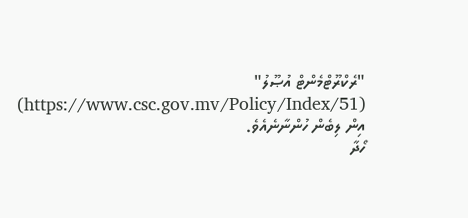"ރެކްރޫޓްމެންޓް އުޞޫލު" (https://www.csc.gov.mv/Policy/Index/51) އިން ލިބެން ހުންނާނެއެވެ.
ހޯދާ